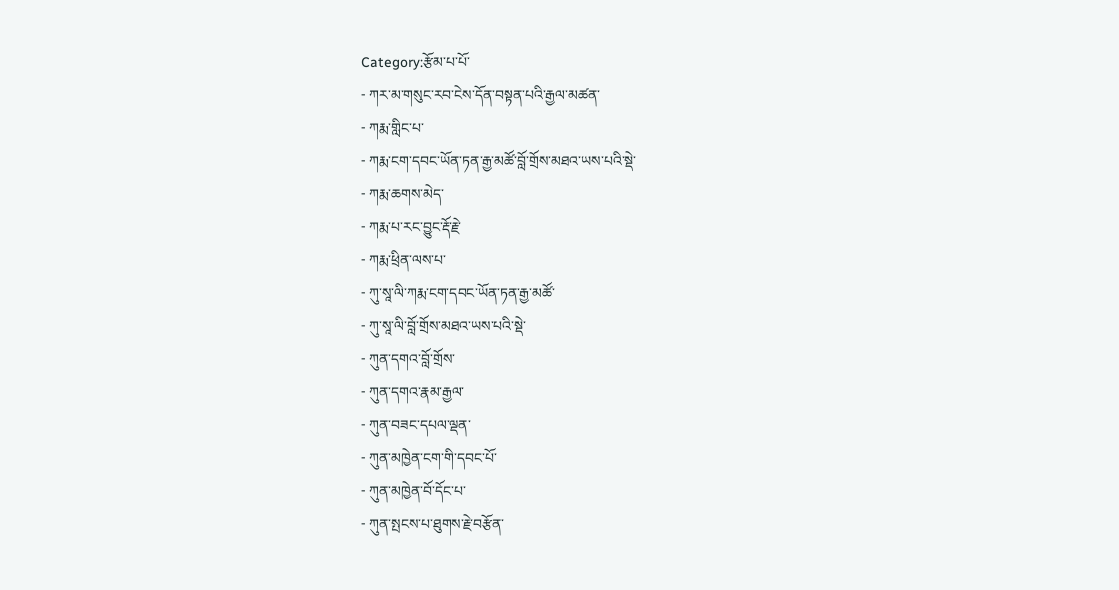Category:རྩོམ་པ་པོ་
- ཀར་མ་གསུང་རབ་ངེས་དོན་བསྟན་པའི་རྒྱལ་མཚན་
- ཀརྨ་གླིང་པ་
- ཀརྨ་ངག་དབང་ཡོན་ཏན་རྒྱ་མཚོ་བློ་གྲོས་མཐའ་ཡས་པའི་སྡེ་
- ཀརྨ་ཆགས་མེད་
- ཀརྨ་པ་རང་བྱུང་རྡོ་རྗེ་
- ཀརྨ་ཕྲིན་ལས་པ་
- ཀུ་སཱ་ལི་ཀརྨ་ངག་དབང་ཡོན་ཏན་རྒྱ་མཚོ་
- ཀུ་སཱ་ལི་བློ་གྲོས་མཐའ་ཡས་པའི་སྡེ་
- ཀུན་དགའ་བློ་གྲོས་
- ཀུན་དགའ་རྣམ་རྒྱལ་
- ཀུན་བཟང་དཔལ་ལྡན་
- ཀུན་མཁྱེན་ངག་གི་དབང་པོ་
- ཀུན་མཁྱེན་བོ་དོང་པ་
- ཀུན་སྤངས་པ་ཐུགས་རྗེ་བརྩོན་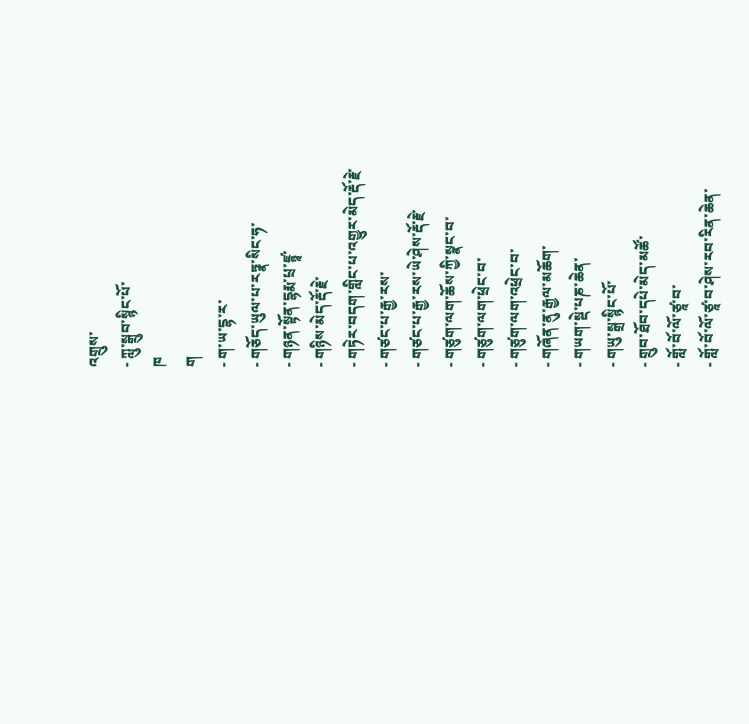འགྲུས་
- ཀླུ་སྒྲུབ་སྙིང་པོ་
ཁ
ག
- ག་ཡ་དྷ་ར་
- གཅོད་ཡུལ་པ་རཏྣ་སིང་ཧ་
- གཉན་སྟོན་དྷརྨ་པྲ་ཛྙཱ་
- གཉིས་མེད་རྡོ་རྗེ་
- གཏེར་བདག་གླིང་པ་འགྱུར་མེད་རྡོ་རྗེ་
- གཙང་པ་རྒྱ་རས་
- གཙང་པ་རྒྱ་རས་ཡེ་ཤེས་རྡོ་རྗེ་
- གཙུག་ལག་ཆོས་ཀྱི་སྣང་བ་
- གཙུག་ལག་ཕྲེང་བ་
- གཙུག་ལག་འཕྲེང་བ་
- གཞོན་ནུ་རྒྱལ་མཆོག་
- གཡག་སྡེ་པཎ་ཆེན་
- གཡུ་སྒྲ་སྙིང་པོ་
- གྲུབ་ཐོབ་དཔེ་མེད་མཚོ་
- གློ་བོ་ལོ་ཙཱ་བ་
- གློ་བོ་ལོ་ཙཱ་བ་ཤེས་རབ་རིན་ཆེན་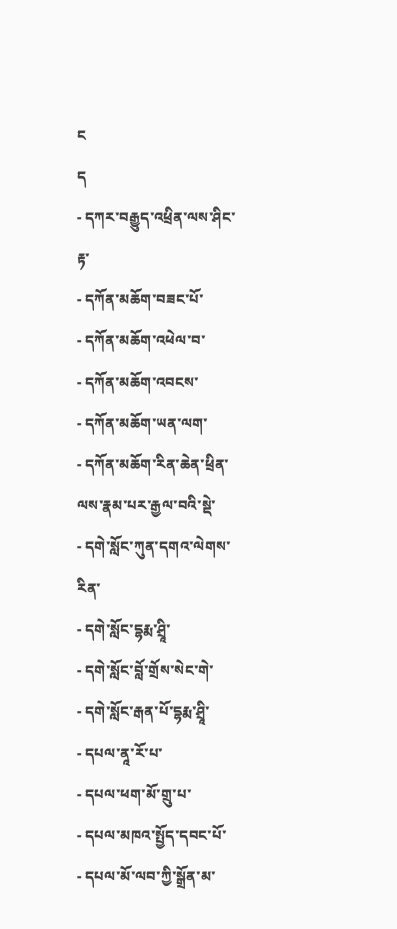ང
ད
- དཀར་བརྒྱུད་འཕྲིན་ལས་ཤིང་རྟ་
- དཀོན་མཆོག་བཟང་པོ་
- དཀོན་མཆོག་འཕེལ་བ་
- དཀོན་མཆོག་འབངས་
- དཀོན་མཆོག་ཡན་ལག་
- དཀོན་མཆོག་རིན་ཆེན་ཕྲིན་ལས་རྣམ་པར་རྒྱལ་བའི་སྡེ་
- དགེ་སློང་ཀུན་དགའ་ལེགས་རིན་
- དགེ་སློང་དྷརྨ་ཤྲཱི་
- དགེ་སློང་བློ་གྲོས་སེང་གེ་
- དགེ་སློང་རྒན་པོ་དྷརྨ་ཤྲཱི་
- དཔལ་ནཱ་རོ་པ་
- དཔལ་ཕག་མོ་གྲུ་པ་
- དཔལ་མཁའ་སྤྱོད་དབང་པོ་
- དཔལ་མོ་ལབ་ཀྱི་སྒྲོན་མ་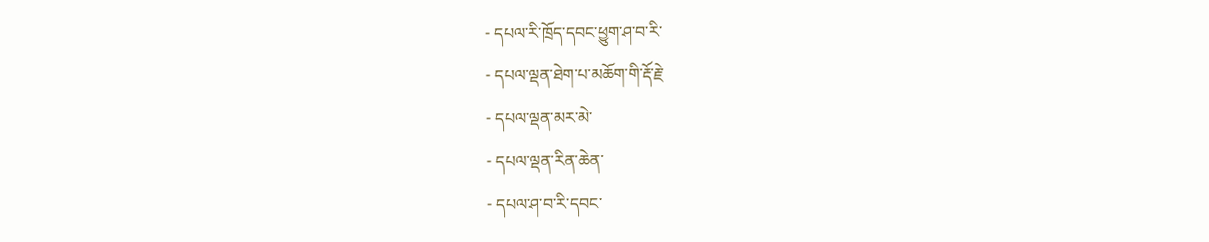- དཔལ་རི་ཁྲོད་དབང་ཕྱུག་ཤ་བ་རི་
- དཔལ་ལྡན་ཐེག་པ་མཆོག་གི་རྡོ་རྗེ་
- དཔལ་ལྡན་མར་མེ་
- དཔལ་ལྡན་རིན་ཆེན་
- དཔལ་ཤ་བ་རི་དབང་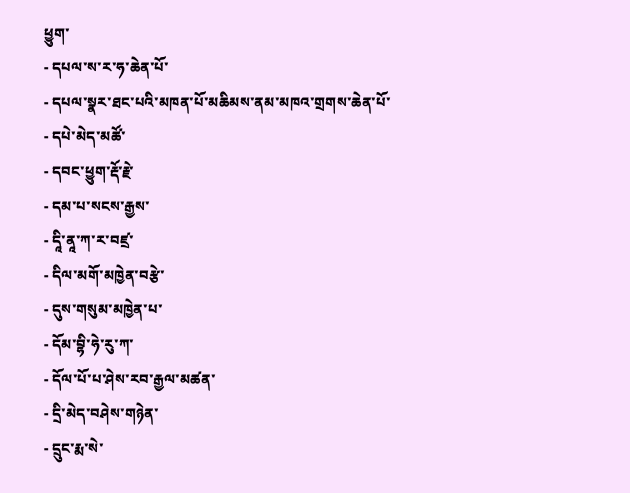ཕྱུག་
- དཔལ་ས་ར་ཧ་ཆེན་པོ་
- དཔལ་སྣར་ཐང་པའི་མཁན་པོ་མཆིམས་ནམ་མཁའ་གྲགས་ཆེན་པོ་
- དཔེ་མེད་མཚོ་
- དབང་ཕྱུག་རྡོ་རྗེ་
- དམ་པ་སངས་རྒྱས་
- དཱི་ནཱ་ཀ་ར་བཛྲ་
- དིལ་མགོ་མཁྱེན་བརྩེ་
- དུས་གསུམ་མཁྱེན་པ་
- དོམ་བྷི་ཧེ་རུ་ཀ་
- དོལ་པོ་པ་ཤེས་རབ་རྒྱལ་མཚན་
- དྲི་མེད་བཤེས་གཉེན་
- དྲུང་རྨ་སེ་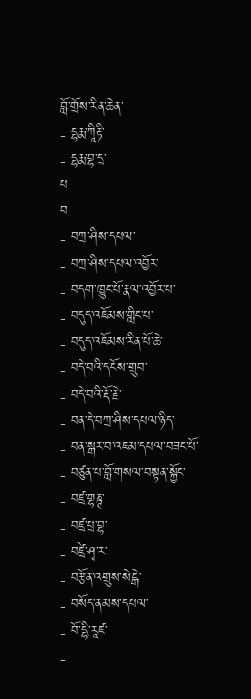བློ་གྲོས་རིན་ཆེན་
- དྷརྨ་ཀཱིརྟི་
- དྷརྨ་བྷ་དྲ་
པ
བ
- བཀྲ་ཤིས་དཔལ་
- བཀྲ་ཤིས་དཔལ་འབྱོར་
- བདག་ཁྱུང་པོ་རྣལ་འབྱོར་པ་
- བདུད་འཇོམས་གླིང་པ་
- བདུད་འཇོམས་རིན་པོ་ཆེ་
- བདེ་བའི་དངོས་གྲུབ་
- བདེ་བའི་རྡོ་རྗེ་
- བན་དེ་བཀྲ་ཤིས་དཔལ་ཉིད་
- བན་སྒར་བ་འཇམ་དཔལ་བཟང་པོ་
- བཙུན་པ་བློ་གསལ་བསྟན་སྐྱོང་
- བཛྲ་གྷཎྚ་
- བཛྲ་པྲ་བྷ་
- བཛྲེ་ཤྭ་ར་
- བརྩོན་འགྲུས་སེངྒེ་
- བསོད་ནམས་དཔལ་
- བོ་དྷི་རཱཛ་
-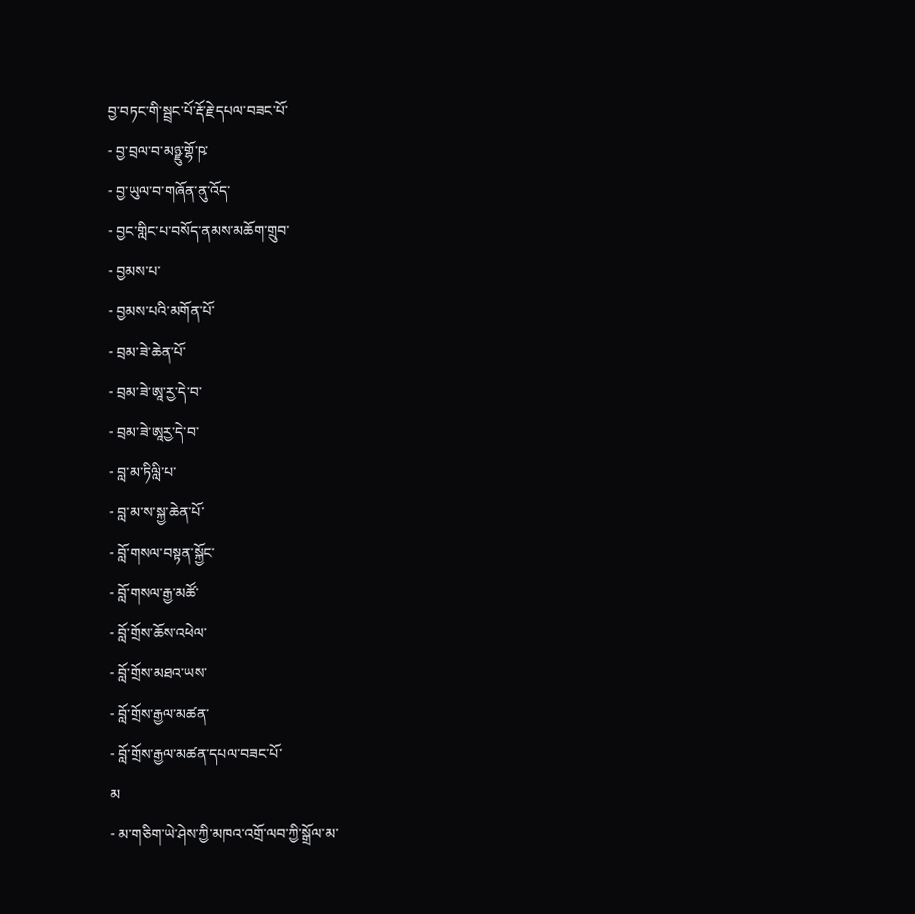བྱ་བཏང་གི་སྦྲང་པོ་རྡོ་རྗེ་དཔལ་བཟང་པོ་
- བྱ་བྲལ་བ་མཉྫུ་གྷོ་ཥ་
- བྱ་ཡུལ་བ་གཞོན་ནུ་འོད་
- བྱང་གླིང་པ་བསོད་ནམས་མཆོག་གྲུབ་
- བྱམས་པ་
- བྱམས་པའི་མགོན་པོ་
- བྲམ་ཟེ་ཆེན་པོ་
- བྲམ་ཟེ་ཨཱ་རྱ་དེ་བ་
- བྲམ་ཟེ་ཨཱརྱ་དེ་བ་
- བླ་མ་ཏིལླི་པ་
- བླ་མ་ས་སྐྱ་ཆེན་པོ་
- བློ་གསལ་བསྟན་སྐྱོང་
- བློ་གསལ་རྒྱ་མཚོ་
- བློ་གྲོས་ཆོས་འཕེལ་
- བློ་གྲོས་མཐའ་ཡས་
- བློ་གྲོས་རྒྱལ་མཚན་
- བློ་གྲོས་རྒྱལ་མཚན་དཔལ་བཟང་པོ་
མ
- མ་གཅིག་ཡེ་ཤེས་ཀྱི་མཁའ་འགྲོ་ལབ་ཀྱི་སྒྲོལ་མ་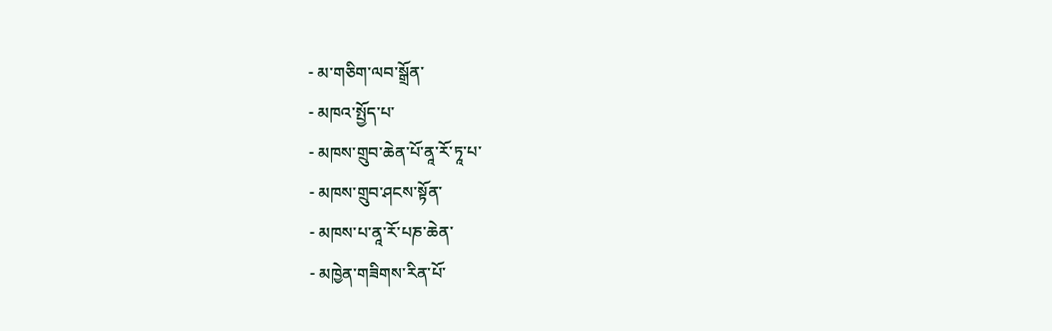- མ་གཅིག་ལབ་སྒྲོན་
- མཁའ་སྤྱོད་པ་
- མཁས་གྲུབ་ཆེན་པོ་ནཱ་རོ་ཏཱ་པ་
- མཁས་གྲུབ་ཤངས་སྟོན་
- མཁས་པ་ནཱ་རོ་པཎ་ཆེན་
- མཁྱེན་གཟིགས་རིན་པོ་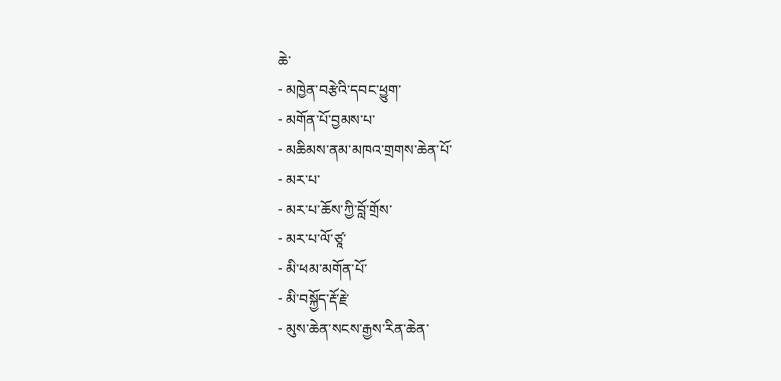ཆེ་
- མཁྱེན་བརྩེའི་དབང་ཕྱུག་
- མགོན་པོ་བྱམས་པ་
- མཆིམས་ནམ་མཁའ་གྲགས་ཆེན་པོ་
- མར་པ་
- མར་པ་ཆོས་ཀྱི་བློ་གྲོས་
- མར་པ་ལོ་ཙཱ་
- མི་ཕམ་མགོན་པོ་
- མི་བསྐྱོད་རྡོ་རྗེ་
- མུས་ཆེན་སངས་རྒྱས་རིན་ཆེན་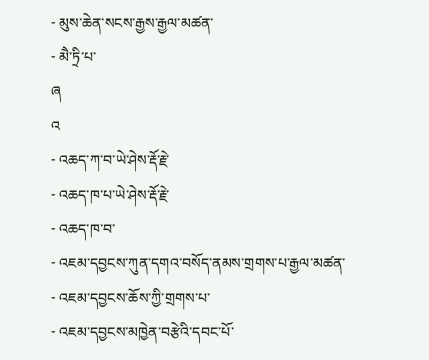- མུས་ཆེན་སངས་རྒྱས་རྒྱལ་མཚན་
- མཻ་ཏྲི་པ་
ཞ
འ
- འཆད་ཀ་བ་ཡེ་ཤེས་རྡོ་རྗེ་
- འཆད་ཁ་པ་ཡེ་ཤེས་རྡོ་རྗེ་
- འཆད་ཁ་བ་
- འཇམ་དབྱངས་ཀུན་དགའ་བསོད་ནམས་གྲགས་པ་རྒྱལ་མཚན་
- འཇམ་དབྱངས་ཆོས་ཀྱི་གྲགས་པ་
- འཇམ་དབྱངས་མཁྱེན་བརྩེའི་དབང་པོ་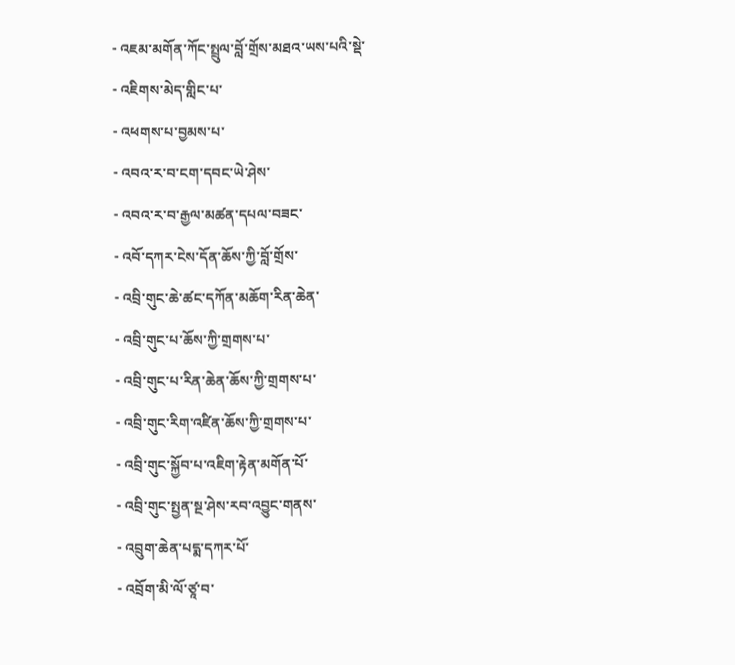- འཇམ་མགོན་ཀོང་སྤྲུལ་བློ་གྲོས་མཐའ་ཡས་པའི་སྡེ་
- འཇིགས་མེད་གླིང་པ་
- འཕགས་པ་བྱམས་པ་
- འབའ་ར་བ་ངག་དབང་ཡེ་ཤེས་
- འབའ་ར་བ་རྒྱལ་མཚན་དཔལ་བཟང་
- འབོ་དཀར་ངེས་དོན་ཆོས་ཀྱི་བློ་གྲོས་
- འབྲི་གུང་ཆེ་ཚང་དཀོན་མཆོག་རིན་ཆེན་
- འབྲི་གུང་པ་ཆོས་ཀྱི་གྲགས་པ་
- འབྲི་གུང་པ་རིན་ཆེན་ཆོས་ཀྱི་གྲགས་པ་
- འབྲི་གུང་རིག་འཛིན་ཆོས་ཀྱི་གྲགས་པ་
- འབྲི་གུང་སྐྱོབ་པ་འཇིག་རྟེན་མགོན་པོ་
- འབྲི་གུང་སྤྱན་སྔ་ཤེས་རབ་འབྱུང་གནས་
- འབྲུག་ཆེན་པདྨ་དཀར་པོ་
- འབྲོག་མི་ལོ་ཙཱ་བ་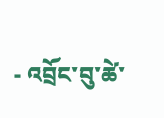- འབྲོང་བུ་ཚེ་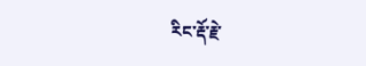རིང་རྡོ་རྗེ་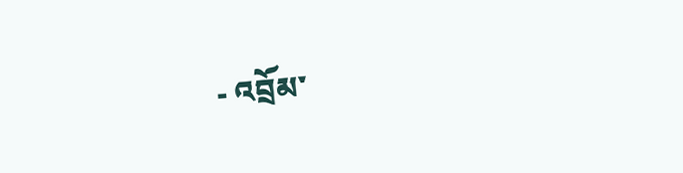- འབྲོམ་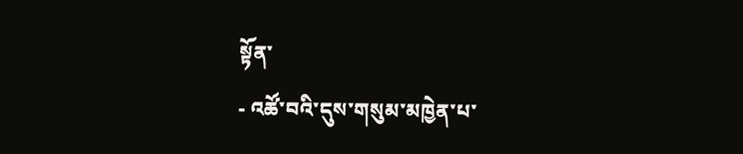སྟོན་
- འཚོ་བའི་དུས་གསུམ་མཁྱེན་པ་